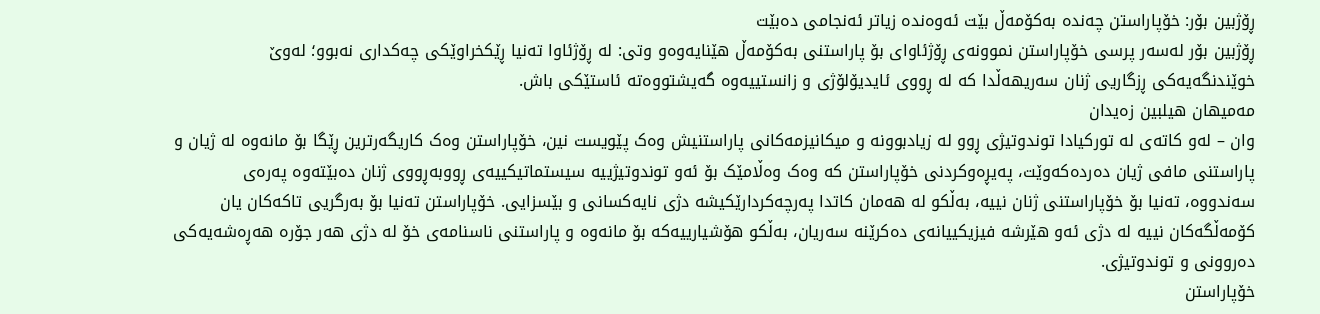ڕۆژبین بۆر: خۆپاراستن چەندە بەکۆمەڵ بێت ئەوەندە زیاتر ئەنجامی دەبێت
ڕۆژبین بۆر لەسەر پرسی خۆپاراستن نموونەی ڕۆژئاوای بۆ پاراستنی بەکۆمەڵ هێنایەوەو وتی: لە ڕۆژئاوا تەنیا ڕێکخراوێکی چەکداری نەبوو؛ لەوێ خوێندنگەیەکی ڕزگاریی ژنان سەریهەڵدا کە لە ڕووی ئایدیۆلۆژی و زانستییەوە گەیشتووەتە ئاستێکی باش.
مەمیهان ھیلبین زەیدان
وان – لەو کاتەی لە تورکیادا توندوتیژی ڕوو لە زیادبوونە و میکانیزمەکانی پاراستنیش وەک پێویست نین، خۆپاراستن وەک کاریگەرترین ڕێگا بۆ مانەوە لە ژیان و پاراستنی مافی ژیان دەردەکەوێت، پەیڕەوکردنی خۆپاراستن کە وەک وەڵامێک بۆ ئەو توندوتیژییە سیستماتیکییەی ڕووبەڕووی ژنان دەبێتەوە پەرەی سەندووە، تەنیا بۆ خۆپاراستنی ژنان نییە، بەڵکو لە هەمان کاتدا پەرچەکردارێکیشە دژی نایەکسانی و بێسزایی. خۆپاراستن تەنیا بۆ بەرگریی تاکەکان یان کۆمەڵگەکان نییە لە دژی ئەو هێرشە فیزیکییانەی دەکرێنە سەریان، بەڵکو هۆشیارییەکە بۆ مانەوە و پاراستنی ناسنامەی خۆ لە دژی هەر جۆرە هەڕەشەیەکی دەروونی و توندوتیژی.
خۆپاراستن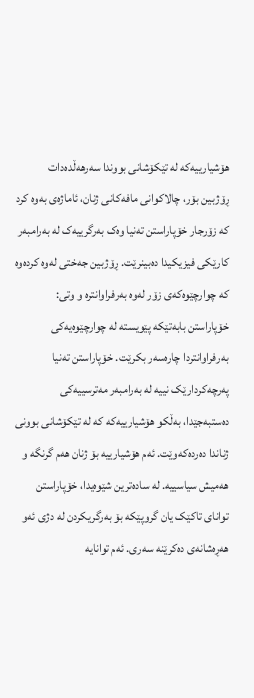هۆشیارییەکە لە تێکۆشانی بووندا سەرهەڵدەدات
ڕۆژبین بۆر، چالاکوانی مافەکانی ژنان، ئاماژەی بەوە کرد کە زۆرجار خۆپاراستن تەنیا وەک بەرگرییەک لە بەرامبەر کارێکی فیزیکیدا دەبینرێت. ڕۆژبین جەختی لەوە کردەوە کە چوارچێوەکەی زۆر لەوە بەرفراوانترە و وتی: خۆپاراستن بابەتێکە پێویستە لە چوارچێوەیەکی بەرفراوانتردا چارەسەر بکرێت. خۆپاراستن تەنیا پەرچەکردارێک نییە لە بەرامبەر مەترسییەکی دەستبەجێدا، بەڵکو هۆشیارییەکە کە لە تێکۆشانی بوونی ژناندا دەردەکەوێت. ئەم هۆشیارییە بۆ ژنان هەم گرنگە و هەمیش سیاسییە. لە سادەترین شێوەیدا، خۆپاراستن توانای تاکێک یان گروپێکە بۆ بەرگریکردن لە دژی ئەو هەڕەشانەی دەکرێنە سەری. ئەم توانایە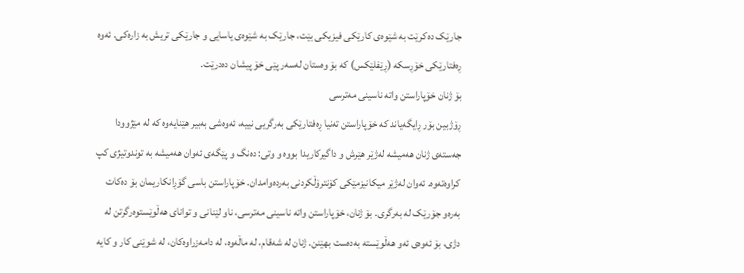جارێک دەکرێت بە شێوەی کارێکی فیزیکی بێت، جارێک بە شێوەی یاسایی و جارێکی تریش بە زارەکی. ئەوە ڕەفتارێکی خۆڕسکە (ڕێفلێکس) کە بۆ وەستان لەسەر پێی خۆ پیشان دەدرێت.
بۆ ژنان خۆپاراستن واتە ناسینی مەترسی
ڕۆژبین بۆر ڕایگەیاند کە خۆپاراستن تەنیا ڕەفتارێکی بەرگریی نییە، ئەوەشی بەبیر هێنایەوە کە لە مێژوودا جەستەی ژنان هەمیشە لەژێر هێرش و داگیرکاریدا بووە و وتی: دەنگ و پێگەی ئەوان هەمیشە بە توندوتیژی کپ کراوەتەوە. ئەوان لەژێر میکانیزمێکی کۆنترۆڵکردنی بەردەوامدان. خۆپاراستن باسی گۆڕانکاریمان بۆ دەکات بەرەو جۆرێک لە بەرگری. بۆ ژنان، خۆپاراستن واتە ناسینی مەترسی، ناو لێنانی و توانای هەڵوێستوەرگرتن لە دژی، بۆ ئەوەی ئەو هەڵوێستە بەدەست بهێنن. ژنان لە شەقام، لە ماڵەوە، لە دامەزراوەکان، لە شوێنی کار و کایە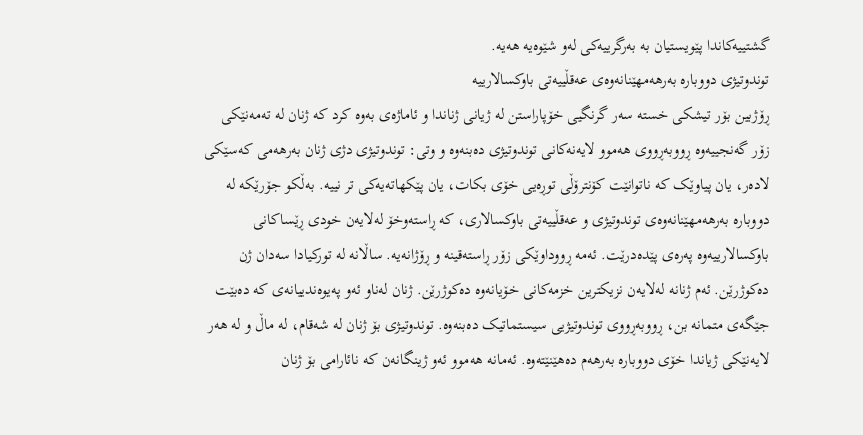گشتییەکاندا پێویستیان بە بەرگرییەکی لەو شێوەیە هەیە.
توندوتیژی دووبارە بەرهەمهێنانەوەی عەقڵییەتی باوکسالارییە
ڕۆژبین بۆر تیشکی خستە سەر گرنگیی خۆپاراستن لە ژیانی ژناندا و ئاماژەی بەوە کرد کە ژنان لە تەمەنێکی زۆر گەنجییەوە ڕووبەڕووی هەموو لایەنەکانی توندوتیژی دەبنەوە و وتی: توندوتیژی دژی ژنان بەرهەمی کەسێکی لادەر، یان پیاوێک کە ناتوانێت کۆنترۆڵی توڕەیی خۆی بکات، یان پێکهاتەیەکی تر نییە. بەڵکو جۆرێکە لە دووبارە بەرهەمهێنانەوەی توندوتیژی و عەقڵییەتی باوکسالاری، کە ڕاستەوخۆ لەلایەن خودی ڕێساکانی باوکسالارییەوە پەرەی پێدەدرێت. ئەمە ڕووداوێکی زۆر ڕاستەقینە و ڕۆژانەیە. ساڵانە لە تورکیادا سەدان ژن دەکوژرێن. ئەم ژنانە لەلایەن نزیکترین خزمەکانی خۆیانەوە دەکوژرێن. ژنان لەناو ئەو پەیوەندییانەی کە دەبێت جێگەی متمانە بن، ڕووبەڕووی توندوتیژیی سیستماتیک دەبنەوە. توندوتیژی بۆ ژنان لە شەقام، لە ماڵ و لە هەر لایەنێکی ژیاندا خۆی دووبارە بەرهەم دەهێنێتەوە. ئەمانە هەموو ئەو ژینگانەن کە نائارامی بۆ ژنان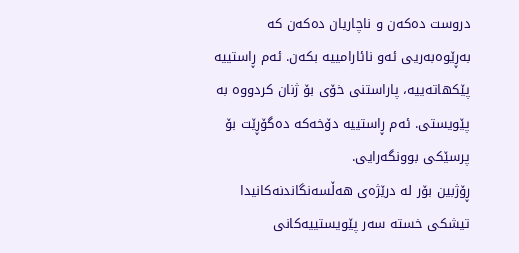دروست دەکەن و ناچاریان دەکەن کە بەڕێوەبەریی ئەو نائارامییە بکەن. ئەم ڕاستییە پێکهاتەییە، پاراستنی خۆی بۆ ژنان کردووە بە پێویستی. ئەم ڕاستییە دۆخەکە دەگۆڕێت بۆ پرسێکی بوونگەرایی.
ڕۆژبین بۆر لە درێژەی هەڵسەنگاندنەکانیدا تیشکی خستە سەر پێویستییەکانی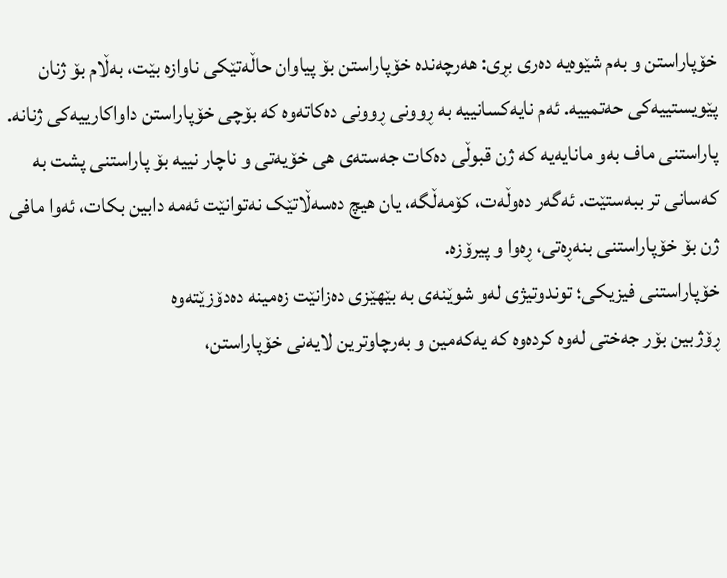خۆپاراستن و بەم شێوەیە دەری بڕی: هەرچەندە خۆپاراستن بۆ پیاوان حاڵەتێکی ناوازە بێت، بەڵام بۆ ژنان پێویستییەکی حەتمییە. ئەم نایەکسانییە بە ڕوونی ڕوونی دەکاتەوە کە بۆچی خۆپاراستن داواکارییەکی ژنانە. پاراستنی ماف بەو مانایەیە کە ژن قبوڵی دەکات جەستەی هی خۆیەتی و ناچار نییە بۆ پاراستنی پشت بە کەسانی تر ببەستێت. ئەگەر دەوڵەت، کۆمەڵگە، یان هیچ دەسەڵاتێک نەتوانێت ئەمە دابین بکات، ئەوا مافی ژن بۆ خۆپاراستنی بنەڕەتی، ڕەوا و پیرۆزە.
خۆپاراستنی فیزیکی؛ توندوتیژی لەو شوێنەی بە بێهێزی دەزانێت زەمینە دەدۆزێتەوە
ڕۆژبین بۆر جەختی لەوە کردەوە کە یەکەمین و بەرچاوترین لایەنی خۆپاراستن،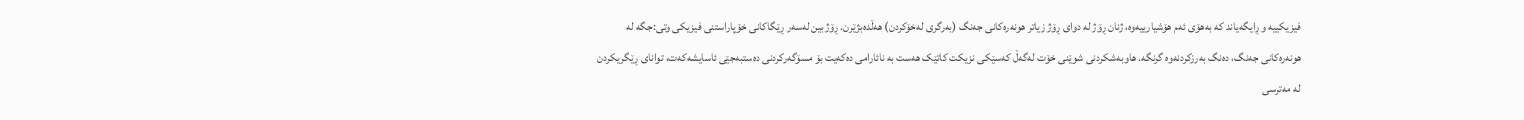فیزیکییە و ڕایگەیاند کە بەهۆی ئەم هۆشیارییەوە، ژنان ڕۆژ لە دوای ڕۆژ زیاتر هونەرەکانی جەنگ (بەرگری لەخۆکردن) هەڵدەبژێرن. ڕۆژبین لەسەر ڕێگاکانی خۆپاراستنی فیزیکی وتی:جگە لە هونەرەکانی جەنگ، دەنگ بەرزکردنەوە گرنگە. هاوبەشکردنی شوێنی خۆت لەگەڵ کەسێکی نزیکت کاتێک هەست بە نائارامی دەکەیت بۆ مسۆگەرکردنی دەستبەجێی ئاسایشەکەت، توانای ڕێگریکردن لە مەترسی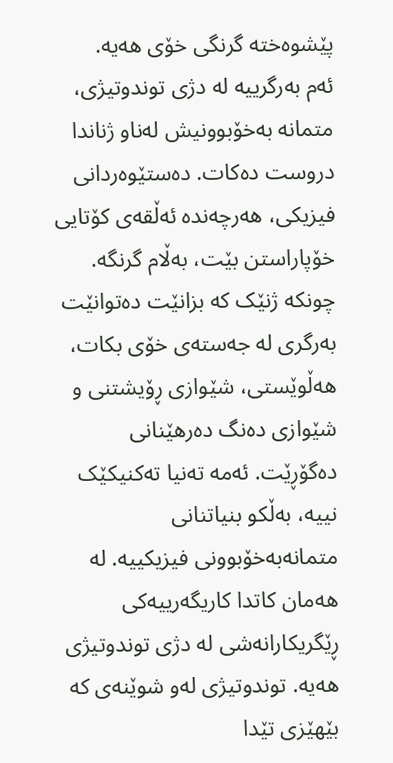پێشوەختە گرنگی خۆی هەیە.
ئەم بەرگرییە لە دژی توندوتیژی، متمانە بەخۆبوونیش لەناو ژناندا دروست دەکات. دەستێوەردانی فیزیکی، هەرچەندە ئەڵقەی کۆتایی خۆپاراستن بێت، بەڵام گرنگە. چونکە ژنێک کە بزانێت دەتوانێت بەرگری لە جەستەی خۆی بکات، هەڵوێستی، شێوازی ڕۆیشتنی و شێوازی دەنگ دەرهێنانی دەگۆڕێت. ئەمە تەنیا تەکنیکێک نییە، بەڵکو بنیاتنانی متمانەبەخۆبوونی فیزیکییە. لە هەمان کاتدا کاریگەرییەکی ڕێگریکارانەشی لە دژی توندوتیژی هەیە. توندوتیژی لەو شوێنەی کە بێهێزی تێدا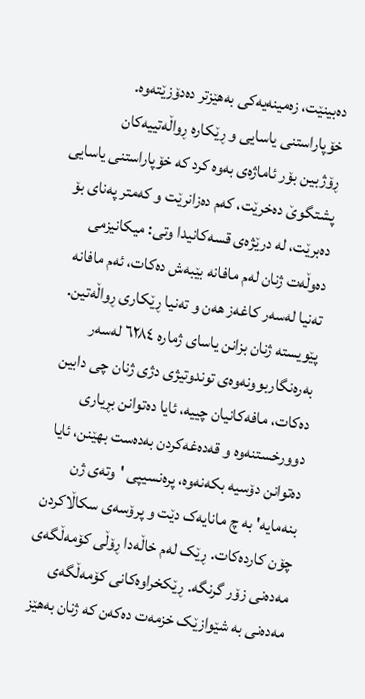دەبینێت، زەمینەیەکی بەهێزتر دەدۆزێتەوە.
خۆپاراستنی یاسایی و ڕێکارە ڕواڵەتییەکان
ڕۆژبین بۆر ئاماژەی بەوە کرد کە خۆپاراستنی یاسایی پشتگوێ دەخرێت، کەم دەزانرێت و کەمتر پەنای بۆ دەبرێت، لە درێژەی قسەکانیدا وتی: میکانیزمی دەوڵەت ژنان لەم مافانە بێبەش دەکات، ئەم مافانە تەنیا لەسەر کاغەز هەن و تەنیا ڕێکاری ڕواڵەتین. پێویستە ژنان بزانن یاسای ژمارە ٦٢٨٤ لەسەر بەرەنگاربوونەوەی توندوتیژی دژی ژنان چی دابین دەکات، مافەکانیان چییە، ئایا دەتوانن بڕیاری دوورخستنەوە و قەدەغەکردن بەدەست بهێنن، ئایا دەتوانن دۆسیە بکەنەوە، پرەنسیپی 'وتەی ژن بنەمایە' بە چ مانایەک دێت و پرۆسەی سکاڵاکردن چۆن کاردەکات. ڕێک لەم خاڵەدا ڕۆڵی کۆمەڵگەی مەدەنی زۆر گرنگە. ڕێکخراوەکانی کۆمەڵگەی مەدەنی بە شێوازێک خزمەت دەکەن کە ژنان بەهێز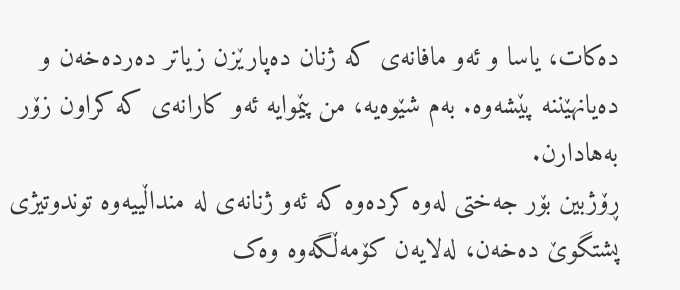دەکات، یاسا و ئەو مافانەی کە ژنان دەپارێزن زیاتر دەردەخەن و دەیانهێننە پێشەوە. بەم شێوەیە، من پێموایە ئەو کارانەی کە کراون زۆر بەهادارن.
ڕۆژبین بۆر جەختی لەوە کردەوە کە ئەو ژنانەی لە منداڵییەوە توندوتیژی پشتگوێ دەخەن، لەلایەن کۆمەڵگەوە وەک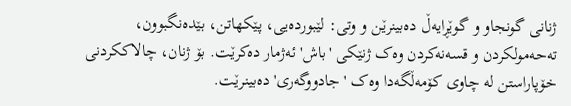ژنانی گونجاو و گوێڕایەڵ دەبینرێن و وتی: لێبوردەیی، پێکهاتن، بێدەنگبوون، تەحەمولکردن و قسەنەکردن وەک ژنێکی 'باش' ئەژمار دەکرێت. بۆ ژنان، چالاککردنی خۆپاراستن لە چاوی کۆمەڵگەدا وەک 'جادووگەری' دەبینرێت.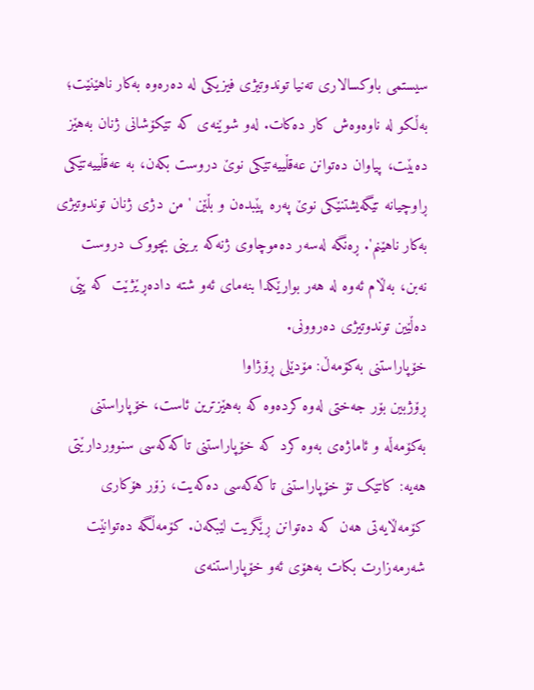سیستمی باوکسالاری تەنیا توندوتیژی فیزیکی لە دەرەوە بەکار ناهێنێت؛ بەڵکو لە ناوەوەش کار دەکات. لەو شوێنەی کە تێکۆشانی ژنان بەهێز دەبێت، پیاوان دەتوانن عەقڵییەتێکی نوێ دروست بکەن، بە عەقڵییەتێکی ڕاوچیانە تێگەیشتنێکی نوێ پەرە پێبدەن و بڵێن 'من دژی ژنان توندوتیژی بەکار ناهێنم'. ڕەنگە لەسەر دەموچاوی ژنەکە برینی بچووک دروست نەبن، بەڵام ئەوە لە هەر بوارێکدا بنەمای ئەو شتە دادەڕێژێت کە پێی دەڵێین توندوتیژی دەروونی.
خۆپاراستنی بەکۆمەڵ: مۆدێلی ڕۆژاوا
ڕۆژبین بۆر جەختی لەوە کردەوە کە بەهێزترین ئاست، خۆپاراستنی بەکۆمەڵە و ئاماژەی بەوە کرد کە خۆپاراستنی تاکەکەسی سنووردارێتی هەیە: کاتێک تۆ خۆپاراستنی تاکەکەسی دەکەیت، زۆر هۆکاری کۆمەڵایەتی هەن کە دەتوانن ڕێگریت لێبکەن. کۆمەڵگە دەتوانێت شەرمەزارت بکات بەهۆی ئەو خۆپاراستنەی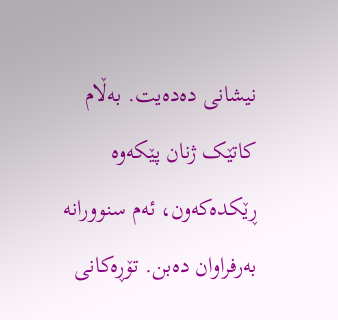نیشانی دەدەیت. بەڵام کاتێک ژنان پێکەوە ڕێکدەکەون، ئەم سنوورانە بەرفراوان دەبن. تۆڕەکانی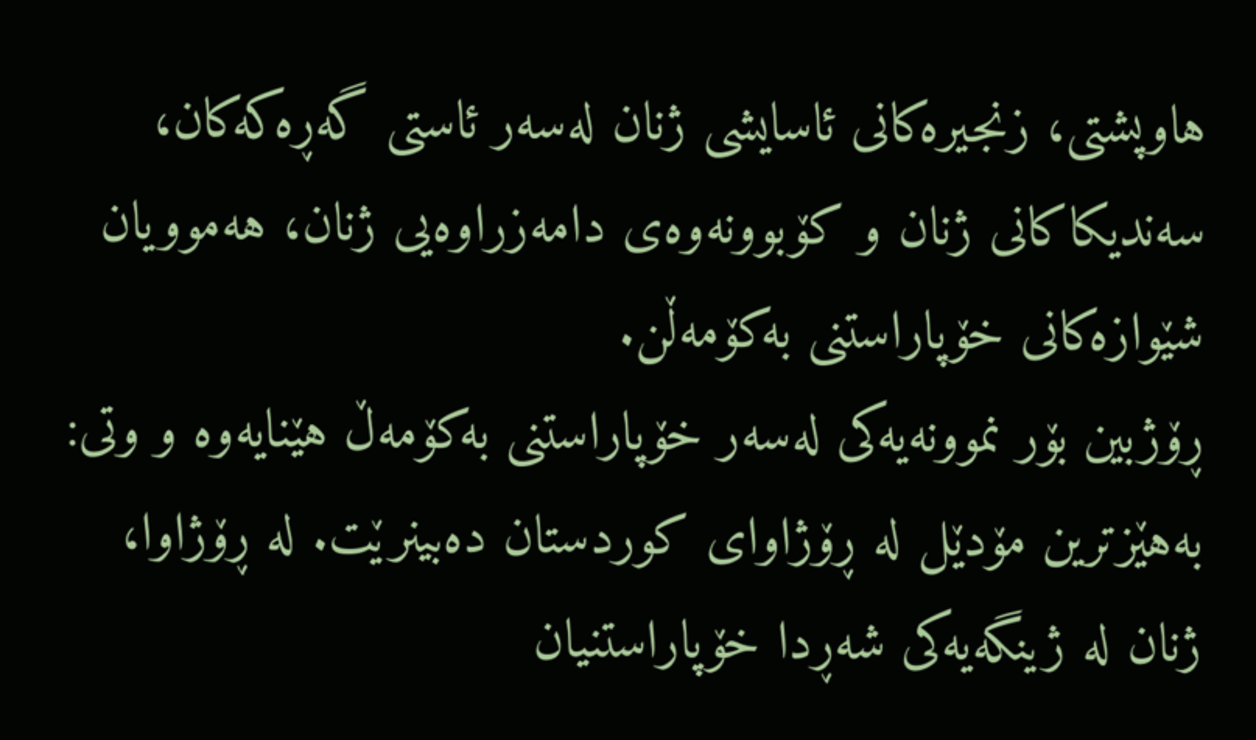هاوپشتی، زنجیرەکانی ئاسایشی ژنان لەسەر ئاستی گەڕەکەکان، سەندیکاکانی ژنان و کۆبوونەوەی دامەزراوەیی ژنان، هەموویان شێوازەکانی خۆپاراستنی بەکۆمەڵن.
ڕۆژبین بۆر نموونەیەکی لەسەر خۆپاراستنی بەکۆمەڵ هێنایەوە و وتی: بەهێزترین مۆدێل لە ڕۆژاوای کوردستان دەبینرێت. لە ڕۆژاوا، ژنان لە ژینگەیەکی شەڕدا خۆپاراستنیان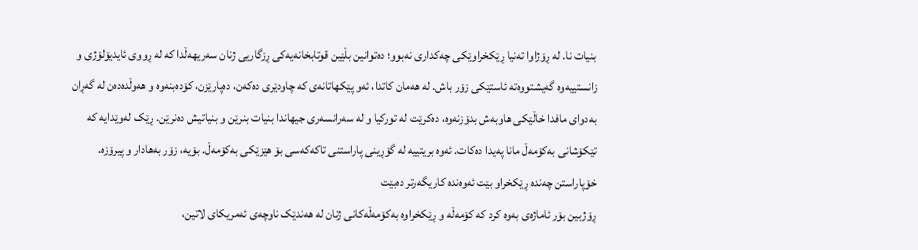بنیات نا. لە ڕۆژاوا تەنیا ڕێکخراوێکی چەکداری نەبوو؛ دەتوانین بڵێین قوتابخانەیەکی ڕزگاریی ژنان سەریهەڵدا کە لە ڕووی ئایدیۆلۆژی و زانستییەوە گەیشتووەتە ئاستێکی زۆر باش. لە هەمان کاتدا، ئەو پێکهاتانەی کە چاودێری دەکەن، دەپارێزن، کۆدەبنەوە و هەوڵدەدەن لە گەڕان بەدوای مافدا خاڵێکی هاوبەش بدۆزنەوە، دەکرێت لە تورکیا و لە سەرانسەری جیهاندا بنیات بنرێن و بنیاتیش دەنرێن. ڕێک لەوێدایە کە تێکۆشانی بەکۆمەڵ مانا پەیدا دەکات. ئەوە بریتییە لە گۆڕینی پاراستنی تاکەکەسی بۆ هێزێکی بەکۆمەڵ. بۆیە، زۆر بەهادار و پیرۆزە.
خۆپاراستن چەندە ڕێکخراو بێت ئەوەندە کاریگەرتر دەبێت
ڕۆژبین بۆر ئاماژەی بەوە کرد کە کۆمەڵە و ڕێکخراوە بەکۆمەڵەکانی ژنان لە هەندێک ناوچەی ئەمریکای لاتین،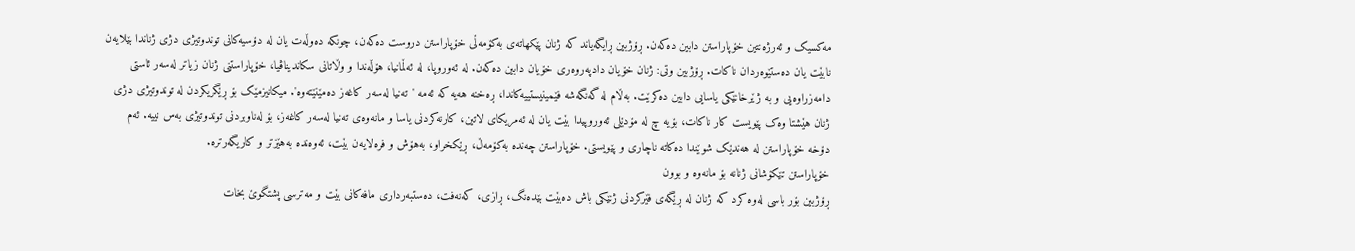مەکسیک و ئەرژەنتین خۆپاراستن دابین دەکەن. ڕۆژبین ڕایگەیاند کە ژنان پێکهاتەی بەکۆمەڵی خۆپاراستن دروست دەکەن، چونکە دەوڵەت یان لە دۆسیەکانی توندوتیژی دژی ژناندا بێلایەن نابێت یان دەستێوەردان ناکات. ڕۆژبین وتی: ژنان خۆیان دادپەروەری خۆیان دابین دەکەن. لە ئەوروپا، لە ئەڵمانیا، هۆڵەندا و وڵاتانی سکاندیناڤیا، خۆپاراستنی ژنان زیاتر لەسەر ئاستی دامەزراوەیی و بە ژێرخانێکی یاسایی دابین دەکرێت. بەڵام لە گەنگەشە فێمینیستییەکاندا، ڕەخنە هەیە کە ئەمە 'تەنیا لەسەر کاغەز دەمێنێتەوە'. میکانیزمێک بۆ ڕێگریکردن لە توندوتیژی دژی ژنان هێشتا وەک پێویست کار ناکات، بۆیە چ لە مۆدێلی ئەوروپیدا بێت یان لە ئەمریکای لاتین، کارنەکردنی یاسا و مانەوەی تەنیا لەسەر کاغەز، بۆ لەناوبردنی توندوتیژی بەس نییە. ئەم دۆخە خۆپاراستن لە هەندێک شوێندا دەکاتە ناچاری و پێویستی. خۆپاراستن چەندە بەکۆمەڵ، ڕێکخراو، بەهۆش و فرەلایەن بێت، ئەوەندە بەهێزتر و کاریگەرترە.
خۆپاراستن تێکۆشانی ژنانە بۆ مانەوە و بوون
ڕۆژبین بۆر باسی لەوە کرد کە ژنان لە ڕێگەی فێرکردنی ژنێکی باش دەبێت بێدەنگ، ڕازی، کەنەفت، دەستبەرداری مافەکانی بێت و مەترسی پشتگوێ بخات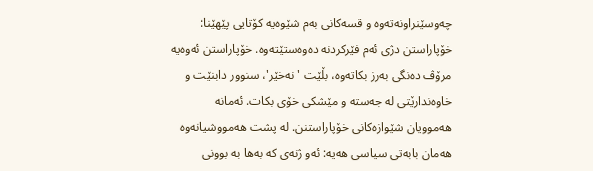چەوسێنراونەتەوە و قسەکانی بەم شێوەیە کۆتایی پێهێنا: خۆپاراستن دژی ئەم فێرکردنە دەوەستێتەوە. خۆپاراستن ئەوەیە مرۆڤ دەنگی بەرز بکاتەوە، بڵێت 'نەخێر'، سنوور دابنێت و خاوەندارێتی لە جەستە و مێشکی خۆی بکات. ئەمانە هەموویان شێوازەکانی خۆپاراستنن. لە پشت هەمووشیانەوە هەمان بابەتی سیاسی هەیە: ئەو ژنەی کە بەها بە بوونی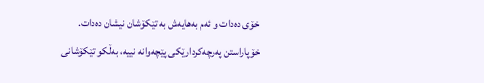خۆی دەدات و ئەم بەهایەش بە تێکۆشان نیشان دەدات. خۆپاراستن پەرچەکردارێکی پێچەوانە نییە، بەڵکو تێکۆشانی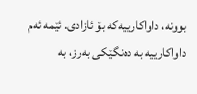بوونە، داواکارییەکە بۆ ئازادی. ئێمە ئەم داواکارییە بە دەنگێکی بەرز، بە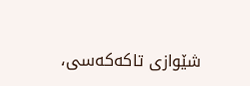شێوازی تاکەکەسی،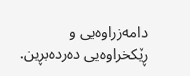دامەزراوەیی و ڕێکخراوەیی دەردەبڕین.